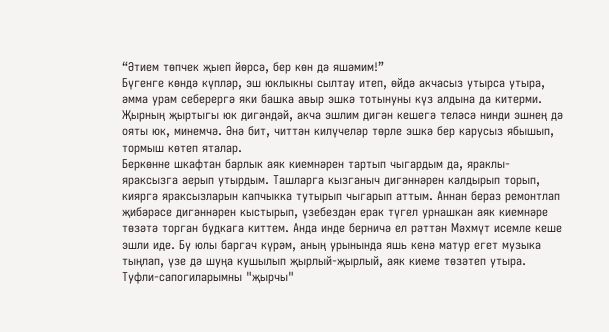“Әтием төпчек җыеп йөрсә, бер көн дә яшәмим!”
Бүгенге көндә күпләр, эш юклыкны сылтау итеп, өйдә акчасыз утырса утыра, әмма урам себерергә яки башка авыр эшкә тотынуны күз алдына да китерми. Җырның җыртыгы юк дигәндәй, акча эшлим дигән кешегә теләсә нинди эшнең дә ояты юк, минемчә. Әнә бит, читтән килүчеләр төрле эшкә бер карусыз ябышып, тормыш көтеп яталар.
Беркөнне шкафтан барлык аяк киемнәрен тартып чыгардым да, яраклы-яраксызга аерып утырдым. Ташларга кызганыч дигәннәрен калдырып торып, кияргә яраксызларын капчыкка тутырып чыгарып аттым. Аннан бераз ремонтлап җибәрәсе дигәннәрен кыстырып, үзебездән ерак түгел урнашкан аяк киемнәре төзәтә торган будкага киттем. Анда инде берничә ел рәттән Мәхмүт исемле кеше эшли иде. Бу юлы баргач күрәм, аның урынында яшь кенә матур егет музыка тыңлап, үзе дә шуңа кушылып җырлый-җырлый, аяк киеме төзәтеп утыра. Туфли-сапогиларымны "җырчы"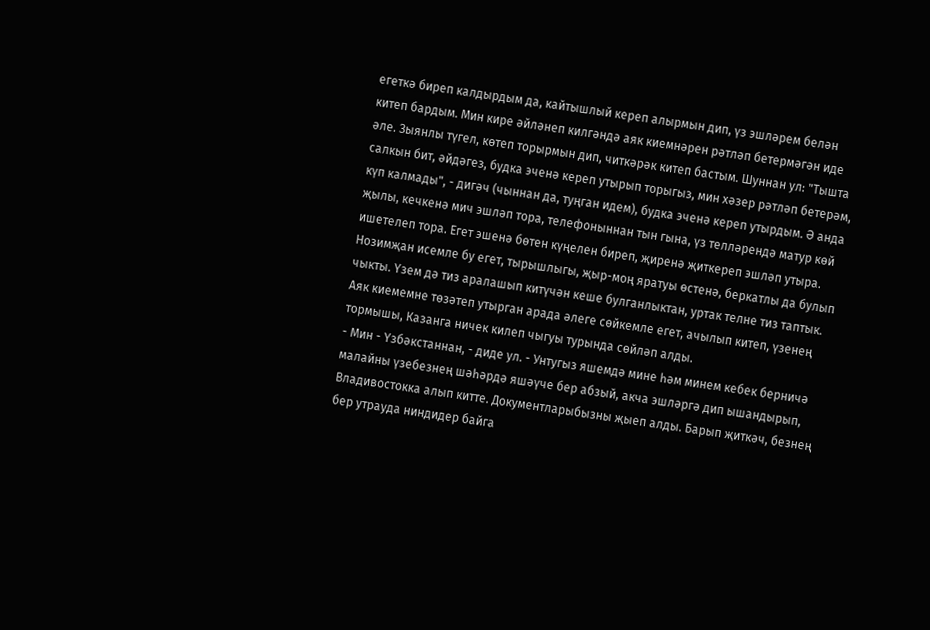егеткә биреп калдырдым да, кайтышлый кереп алырмын дип, үз эшләрем белән китеп бардым. Мин кире әйләнеп килгәндә аяк киемнәрен рәтләп бетермәгән иде әле. Зыянлы түгел, көтеп торырмын дип, читкәрәк китеп бастым. Шуннан ул: "Тышта салкын бит, әйдәгез, будка эченә кереп утырып торыгыз, мин хәзер рәтләп бетерәм, күп калмады", - дигәч (чыннан да, туңган идем), будка эченә кереп утырдым. Ә анда җылы, кечкенә мич эшләп тора, телефоныннан тын гына, үз телләрендә матур көй ишетелеп тора. Егет эшенә бөтен күңелен биреп, җиренә җиткереп эшләп утыра. Нозимҗан исемле бу егет, тырышлыгы, җыр-моң яратуы өстенә, беркатлы да булып чыкты. Үзем дә тиз аралашып китүчән кеше булганлыктан, уртак телне тиз таптык. Аяк киемемне төзәтеп утырган арада әлеге сөйкемле егет, ачылып китеп, үзенең тормышы, Казанга ничек килеп чыгуы турында сөйләп алды.
- Мин - Үзбәкстаннан, - диде ул. - Унтугыз яшемдә мине һәм минем кебек берничә малайны үзебезнең шәһәрдә яшәүче бер абзый, акча эшләргә дип ышандырып, Владивостокка алып китте. Документларыбызны җыеп алды. Барып җиткәч, безнең бер утрауда ниндидер байга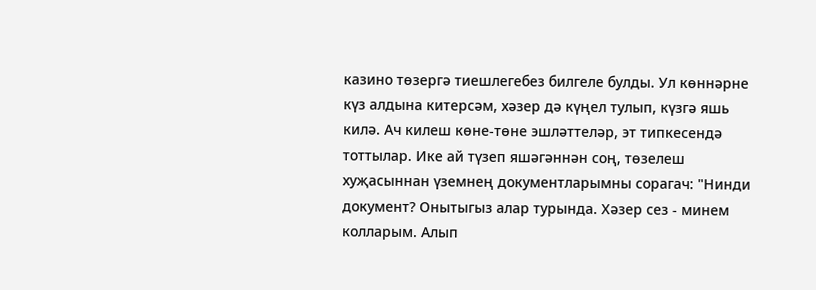казино төзергә тиешлегебез билгеле булды. Ул көннәрне күз алдына китерсәм, хәзер дә күңел тулып, күзгә яшь килә. Ач килеш көне-төне эшләттеләр, эт типкесендә тоттылар. Ике ай түзеп яшәгәннән соң, төзелеш хуҗасыннан үземнең документларымны сорагач: "Нинди документ? Онытыгыз алар турында. Хәзер сез - минем колларым. Алып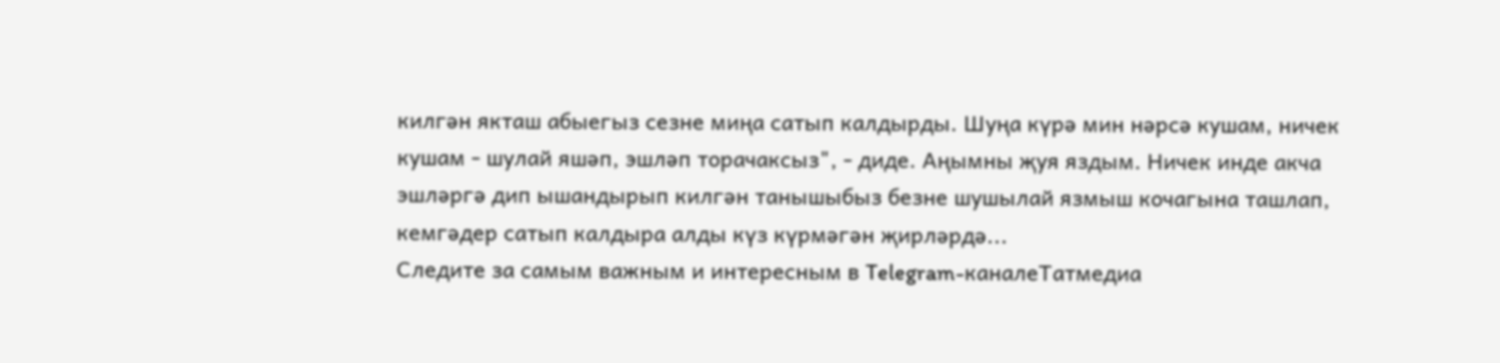килгән якташ абыегыз сезне миңа сатып калдырды. Шуңа күрә мин нәрсә кушам, ничек кушам - шулай яшәп, эшләп торачаксыз", - диде. Аңымны җуя яздым. Ничек инде акча эшләргә дип ышандырып килгән танышыбыз безне шушылай язмыш кочагына ташлап, кемгәдер сатып калдыра алды күз күрмәгән җирләрдә...
Следите за самым важным и интересным в Telegram-каналеТатмедиа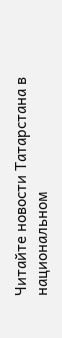Читайте новости Татарстана в национальном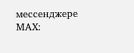мессенджере MАХ: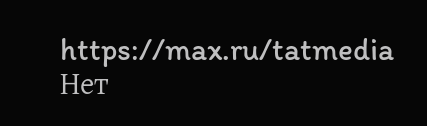https://max.ru/tatmedia
Нет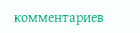комментариев